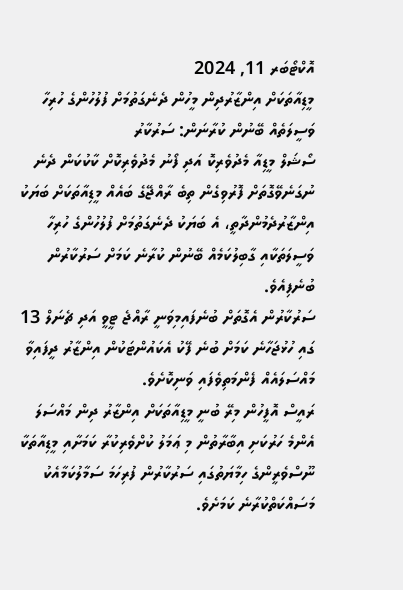އޮކްޓޯބަރ 11, 2024
މީޑިއާތަކަށް އިންޒާރުދިން މީހުން ދެނެގަތުމަށް ފުލުހުންގެ ހުރިހާ ވަސީލަތެއް ބޭނުން ކުރާނަން: ސަރުކާރު
ސޯޝަލް މީޑިއާ މެދުވެރިކޮ އަދި ފޯނު މެދުވެރިކޮށް ކާކުކަން ދެނެ ނުގަނެވޭގޮތަށް ފޮރުވިގެން ތިބެ ރާއްޖޭގެ ބައެއް މީޑިއާތަކަށް ބަޔަކު އިންޒާރުދެމުންދާތީ، އެ ބަޔަކު ދެނެގަތުމަށް ފުލުހުންގެ ހުރިހާ ވަސީލަތަކާއި ގާބިލުކަމެއް ބޭނުން ކުރާނެ ކަމަށް ސަރުކާރުން ބުނެފިއެވެ.
ސަރުކާރުން އެގޮތަށް ބުނެފައިމިވަނީ ރާއްޖެ ޓީވީ އަދި ޗެނަލް 13 ގައި ހުޅުޖަހާނެ ކަމަށް ބުނެ ފޭކު އެކައުންޓަކުން އިންޒާރު ދީފައިވާ މައްސަލައެއް ފެންމަތިވެފައި ވަނިކޮށެވެ.
ރައީސް އޮފީހުން މިރޭ ބުނީ މީޑިއާތަކަށް އިންޒާރު ދިން މައްސަލަ އެންމެ ހަރުކަށި އިބާރާތުން މި ޢަމަލު ކުށްވެރިކުރާ ކަމަށާއި މީޑިއާތަކާ ނޫސްވެރީންގެ ހިމާޔަތުގައި ސަރުކާރުން ފުރިހަމަ ސަމާލުކަމާއެކު މަސައްކަތްކުރާނެ ކަމަށެވެ.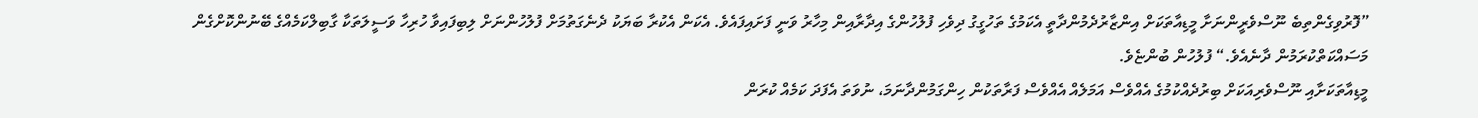”ފޮރުވިގެންތިބެ ނޫސްވެރީންނަށާ މީޑިއާތަކަށް އިންޒާރުދެމުންދާތީ އެކަމުގެ ތަހުގީގު ދިވެހި ފުލުހުންގެ އިދާރާއިން މިހާރު ވަނީ ފަށައިފައެވެ. އެކަން އެކުރާ ބަޔަކު ދެނެގަތުމަށް ފުލުހުންނަށް ލިބިފައިވާ ހުރިހާ ވަސީލަތަކާ ގާބިލްކަމެއްގެ ބޭނުންކޮށްގެން މަސައްކަތްކުރަމުން ދާނެއެވެ.“ ފުލުހުން ބުންޏެވެ.
މީޑިއާތަކަށާއި ނޫސްވެރިއަކަށް ބިރުދެއްކުމުގެ އެއްވެސް އަމަލެއް އެއްވެސް ފަރާތަކުން ހިންގަމުންދާނަމަ، ނުވަތަ އެފަދަ ކަމެއް ކުރަން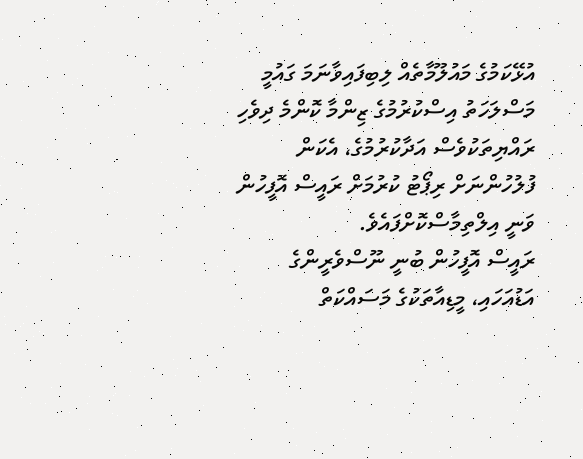އުޅޭކަމުގެ މައުލޫމާތެއް ލިބިފައިވާނަމަ ގައުމީ މަސްލަހަތު އިސްކުރުމުގެ ޒިންމާ ކޮންމެ ދިވެހި ރައްޔިތަކުވެސް އަދާކުރުމުގެ، އެކަން ފުލުހުންނަށް ރިޕޯޓު ކުރުމަށް ރައީސް އޮފީހުން ވަނީ އިލްތިމާސްކޮށްފައެވެ.
ރައީސް އޮފީހުން ބުނީ ނޫސްވެރީންގެ އަޑުއަހައި، މީޑިއާތަކުގެ މަސައްކަތް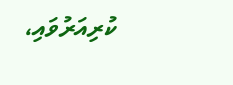ކުރިއަރުވައި،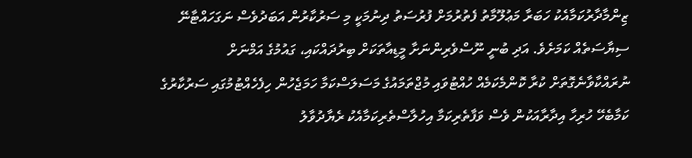ޒިންމާދާރުކަމާއެކު ހަބަރާ މަޢުލޫމާތު ފެތުރުމަށް ފުރުސަތު ދިނުމަކީ މި ސަރުކާރުން އަބަދުވެސް ނަގަހައްޓާނޭ ސިޔާސަތެއް ކަމަށެވެ. އަދި ބުނީ ނޫސްވެރިންނަށާ މީޑިއާތަކަށް ބިރުދައްކައި، ގައުމުގެ އަމްނަށް ނުރައްކާވާނެގޮތަށް ކުރާ ކޮންމެކަމެއް ހުއްޓުވައި މުޖްތަމައުގެ މަސަލަސްކަމާ ހަމަޖެހުން ހިފެހެއްޓުމުގައި ސަރުކާރުގެ ކަމާބެހޭ ހުރިހާ އިދާރާއަކުން ވެސް ވަފާތެރިކަމާ އިހުލާސްތެރިކަމާއެކު ރެޔާދުވާލު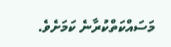މަސައްކަތްކުރާނެ ކަމަށެވެ.